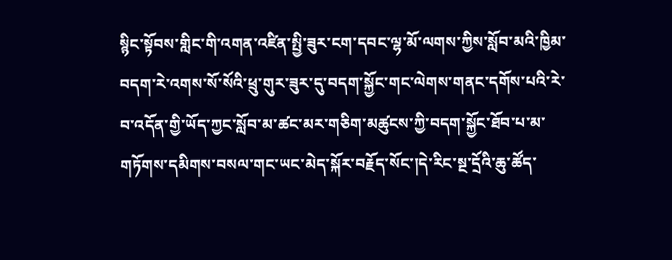སྙིང་སྟོབས་གླིང་གི་འགན་འཛིན་སྤྱི་ཟུར་ངག་དབང་ལྷ་མོ་ལགས་ཀྱིས་སློབ་མའི་ཁྱིམ་བདག་རེ་འགས་སོ་སོའི་ཕྲུ་གུར་ཟུར་དུ་བདག་སྐྱོང་གང་ལེགས་གནང་དགོས་པའི་རེ་བ་འདོན་གྱི་ཡོད་ཀྱང་སློབ་མ་ཚང་མར་གཅིག་མཚུངས་ཀྱི་བདག་སྐྱོང་ཐོབ་པ་མ་གཏོགས་དམིགས་བསལ་གང་ཡང་མེད་སྐོར་བརྗོད་སོང་།དེ་རིང་སྔ་དྲོའི་ཆུ་ཚོད་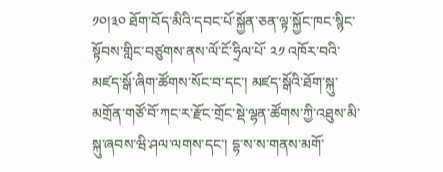༡༠།༣༠ ཐོག་བོད་མིའི་དབང་པོ་སྐྱོན་ཅན་ལྟ་སྐྱོང་ཁང་སྙིང་སྟོབས་གླིང་བཙུགས་ནས་ལོ་ངོ་ཧྲིལ་པོ་ ༢༡ འཁོར་བའི་མཛད་སྒོ་ཞིག་ཚོགས་སོང་བ་དང་། མཛད་སྒོའི་ཐོག་སྐུ་མགྲོན་གཙོ་བོ་ཀང་ར་རྫོང་གྲོང་སྡེ་ལྷན་ཚོགས་ཀྱི་འཐུས་མི་སྐུ་ཞབས་ཝི་ཤལ་ལགས་དང་། དྷ་ས་ས་གནས་མགོ་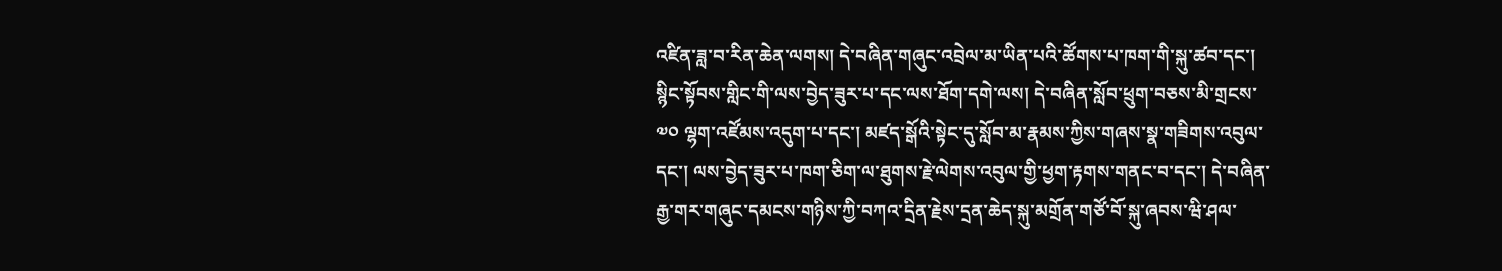འཛིན་ཟླ་བ་རིན་ཆེན་ལགས། དེ་བཞིན་གཞུང་འབྲེལ་མ་ཡིན་པའི་ཚོགས་པ་ཁག་གི་སྐུ་ཚབ་དང་། སྙིང་སྟོབས་གླིང་གི་ལས་བྱེད་ཟུར་པ་དང་ལས་ཐོག་དགེ་ལས། དེ་བཞིན་སློབ་ཕྲུག་བཅས་མི་གྲངས་ ༧༠ ལྷག་འཛོམས་འདུག་པ་དང་། མཛད་སྒོའི་སྟེང་དུ་སློབ་མ་རྣམས་ཀྱིས་གཞས་སྣ་གཟིགས་འབུལ་དང་། ལས་བྱེད་ཟུར་པ་ཁག་ཅིག་ལ་ཐུགས་རྗེ་ལེགས་འབུལ་གྱི་ཕྱག་རྟགས་གནང་བ་དང་། དེ་བཞིན་རྒྱ་གར་གཞུང་དམངས་གཉིས་ཀྱི་བཀའ་དྲིན་རྗེས་དྲན་ཆེད་སྐུ་མགྲོན་གཙོ་བོ་སྐུ་ཞབས་ཝི་ཤལ་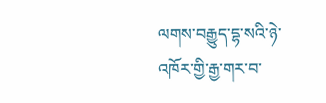ལགས་བརྒྱུད་དྷ་སའི་ཉེ་འཁོར་གྱི་རྒྱ་གར་བ་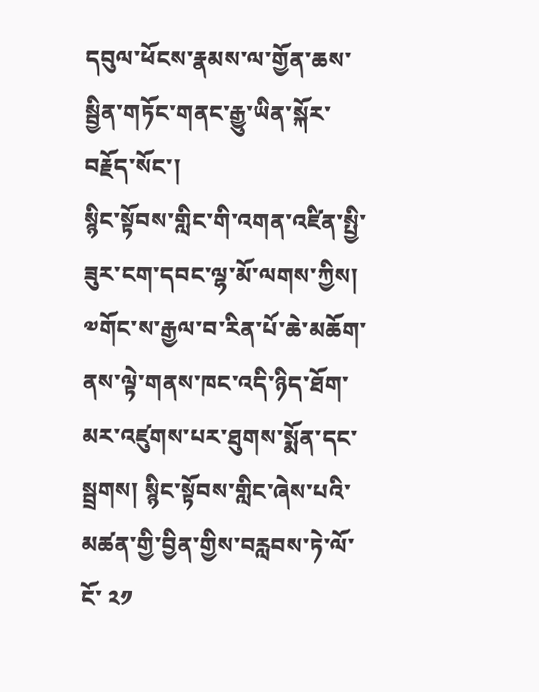དབུལ་ཕོངས་རྣམས་ལ་གྱོན་ཆས་སྦྱིན་གཏོང་གནང་རྒྱུ་ཡིན་སྐོར་བརྗོད་སོང་།
སྙིང་སྟོབས་གླིང་གི་འགན་འཛིན་སྤྱི་ཟུར་ངག་དབང་ལྷ་མོ་ལགས་ཀྱིས། ༧གོང་ས་རྒྱལ་བ་རིན་པོ་ཆེ་མཆོག་ནས་ལྟེ་གནས་ཁང་འདི་ཉིད་ཐོག་མར་འཛུགས་པར་ཐུགས་སྨོན་དང་སྦྲགས། སྙིང་སྟོབས་གླིང་ཞེས་པའི་མཚན་གྱི་བྱིན་གྱིས་བརླབས་ཏེ་ལོ་ངོ་ ༢༡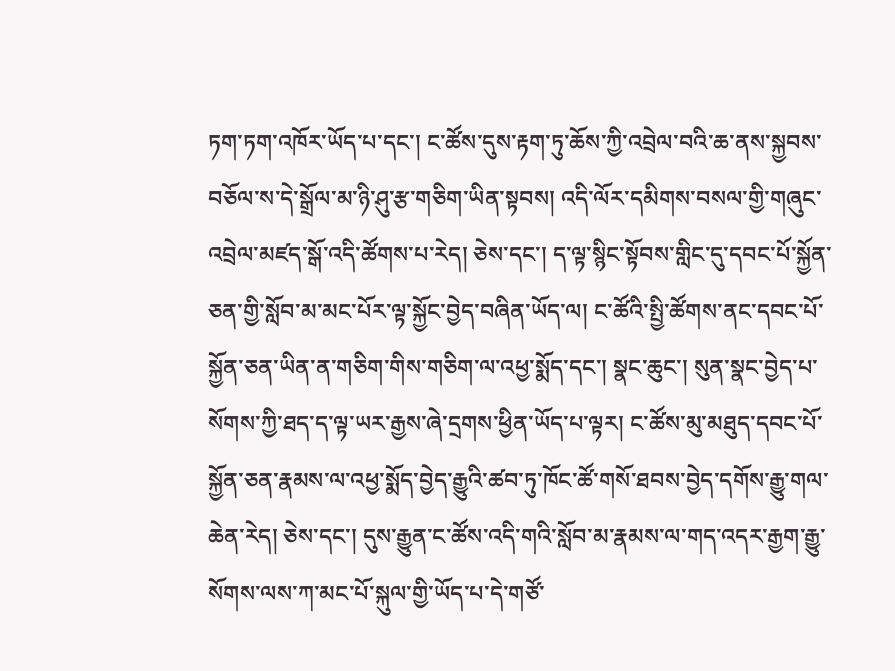ཏག་ཏག་འཁོར་ཡོད་པ་དང་། ང་ཚོས་དུས་རྟག་ཏུ་ཆོས་ཀྱི་འབྲེལ་བའི་ཆ་ནས་སྐྱབས་བཅོལ་ས་དེ་སྒྲོལ་མ་ཉི་ཤུ་རྩ་གཅིག་ཡིན་སྟབས། འདི་ལོར་དམིགས་བསལ་གྱི་གཞུང་འབྲེལ་མཛད་སྒོ་འདི་ཚོགས་པ་རེད། ཅེས་དང་། ད་ལྟ་སྙིང་སྟོབས་གླིང་དུ་དབང་པོ་སྐྱོན་ཅན་གྱི་སློབ་མ་མང་པོར་ལྟ་སྐྱོང་བྱེད་བཞིན་ཡོད་ལ། ང་ཚོའི་སྤྱི་ཚོགས་ནང་དབང་པོ་སྐྱོན་ཅན་ཡིན་ན་གཅིག་གིས་གཅིག་ལ་འཕྱ་སྨོད་དང་། སྣང་ཆུང་། སུན་སྣང་བྱེད་པ་སོགས་ཀྱི་ཐད་ད་ལྟ་ཡར་རྒྱས་ཞེ་དྲགས་ཕྱིན་ཡོད་པ་ལྟར། ང་ཚོས་མུ་མཐུད་དབང་པོ་སྐྱོན་ཅན་རྣམས་ལ་འཕྱ་སྨོད་བྱེད་རྒྱུའི་ཚབ་ཏུ་ཁོང་ཚོ་གསོ་ཐབས་བྱེད་དགོས་རྒྱུ་གལ་ཆེན་རེད། ཅེས་དང་། དུས་རྒྱུན་ང་ཚོས་འདི་གའི་སློབ་མ་རྣམས་ལ་གད་འདར་རྒྱག་རྒྱུ་སོགས་ལས་ཀ་མང་པོ་སྐུལ་གྱི་ཡོད་པ་དེ་གཙོ་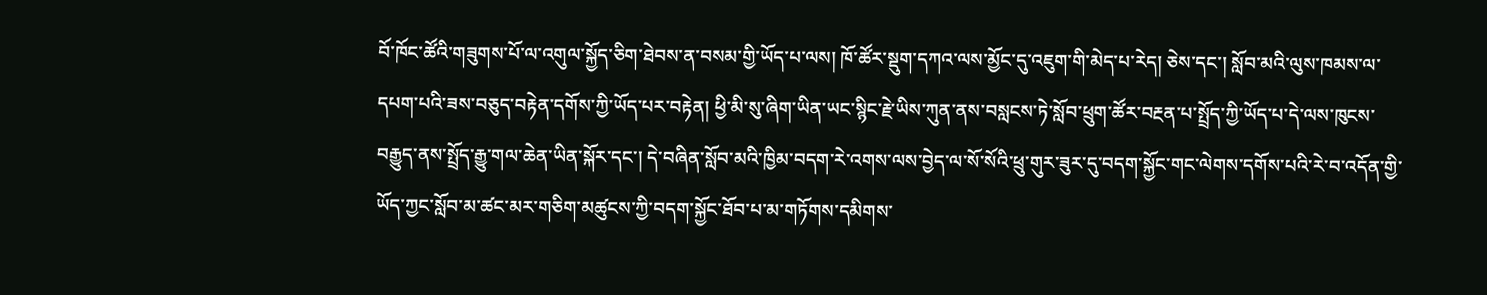བོ་ཁོང་ཚོའི་གཟུགས་པོ་ལ་འགུལ་སྐྱོད་ཅིག་ཐེབས་ན་བསམ་གྱི་ཡོད་པ་ལས། ཁོ་ཚོར་སྡུག་དཀའ་ལས་མྱོང་དུ་འཇུག་གི་མེད་པ་རེད། ཅེས་དང་། སློབ་མའི་ལུས་ཁམས་ལ་དཔག་པའི་ཟས་བཅུད་བརྟེན་དགོས་ཀྱི་ཡོད་པར་བརྟེན། ཕྱི་མི་སུ་ཞིག་ཡིན་ཡང་སྙིང་རྗེ་ཡིས་ཀུན་ནས་བསླངས་ཏེ་སློབ་ཕྲུག་ཚོར་བརྔན་པ་སྤྲོད་ཀྱི་ཡོད་པ་དེ་ལས་ཁུངས་བརྒྱུད་ནས་སྤྲོད་རྒྱུ་གལ་ཆེན་ཡིན་སྐོར་དང་། དེ་བཞིན་སློབ་མའི་ཁྱིམ་བདག་རེ་འགས་ལས་བྱེད་ལ་སོ་སོའི་ཕྲུ་གུར་ཟུར་དུ་བདག་སྐྱོང་གང་ལེགས་དགོས་པའི་རེ་བ་འདོན་གྱི་ཡོད་ཀྱང་སློབ་མ་ཚང་མར་གཅིག་མཚུངས་ཀྱི་བདག་སྐྱོང་ཐོབ་པ་མ་གཏོགས་དམིགས་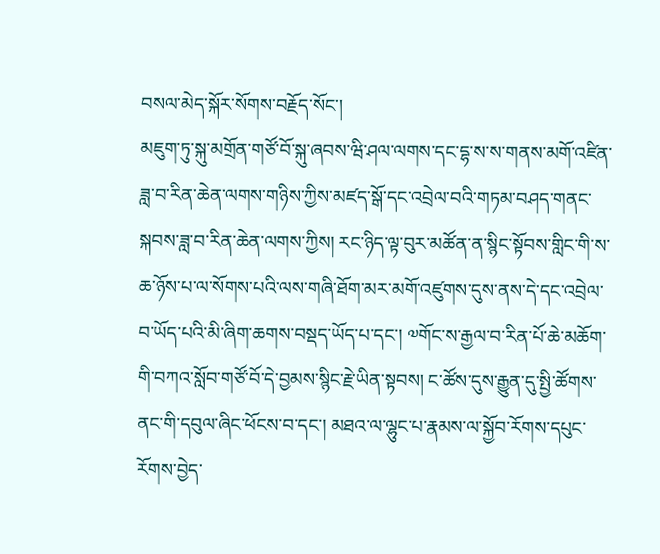བསལ་མེད་སྐོར་སོགས་བརྗོད་སོང་།
མཇུག་ཏུ་སྐུ་མགྲོན་གཙོ་བོ་སྐུ་ཞབས་ཝི་ཤལ་ལགས་དང་དྷ་ས་ས་གནས་མགོ་འཛིན་ཟླ་བ་རིན་ཆེན་ལགས་གཉིས་ཀྱིས་མཛད་སྒོ་དང་འབྲེལ་བའི་གཏམ་བཤད་གནང་སྐབས་ཟླ་བ་རིན་ཆེན་ལགས་ཀྱིས། རང་ཉིད་ལྟ་བུར་མཚོན་ན་སྙིང་སྟོབས་གླིང་གི་ས་ཆ་ཉོས་པ་ལ་སོགས་པའི་ལས་གཞི་ཐོག་མར་མགོ་འཛུགས་དུས་ནས་དེ་དང་འབྲེལ་བ་ཡོད་པའི་མི་ཞིག་ཆགས་བསྡད་ཡོད་པ་དང་། ༧གོང་ས་རྒྱལ་བ་རིན་པོ་ཆེ་མཆོག་གི་བཀའ་སློབ་གཙོ་བོ་དེ་བྱམས་སྙིང་རྗེ་ཡིན་སྟབས། ང་ཚོས་དུས་རྒྱུན་དུ་སྤྱི་ཚོགས་ནང་གི་དབུལ་ཞིང་ཕོངས་བ་དང་། མཐའ་ལ་ལྷུང་པ་རྣམས་ལ་སྐྱོབ་རོགས་དཔུང་རོགས་བྱེད་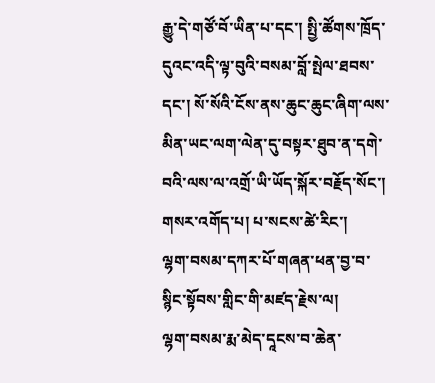རྒྱུ་དེ་གཙོ་བོ་ཡིན་པ་དང་། སྤྱི་ཚོགས་ཁྲོད་དུའང་འདི་ལྟ་བུའི་བསམ་བློ་སྤེལ་ཐབས་དང་། སོ་སོའི་ངོས་ནས་ཆུང་ཆུང་ཞིག་ལས་མིན་ཡང་ལག་ལེན་དུ་བསྟར་ཐུབ་ན་དགེ་བའི་ལས་ལ་འགྲོ་ཡི་ཡོད་སྐོར་བརྗོད་སོང་།
གསར་འགོད་པ། པ་སངས་ཚེ་རིང་།
ལྷག་བསམ་དཀར་པོ་གཞན་ཕན་བྱ་བ་སྙིང་སྟོབས་གླིང་གི་མཛད་རྗེས་ལ།
ལྷག་བསམ་རྨ་མེད་དཱངས་བ་ཆེན་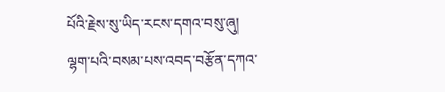པོའི་རྗེས་སུ་ཡིད་རངས་དགའ་བསུ་ཞུ།
ལྷག་པའི་བསམ་པས་འབད་བརྩོན་དཀའ་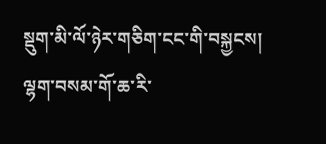སྡུག་མི་ལོ་ཉེར་གཅིག་ངང་གི་བསྐྱངས།
ལྷག་བསམ་གོ་ཆ་རི་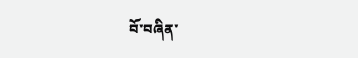བོ་བཞིན་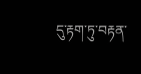དུ་རྟག་ཏུ་བརྟན་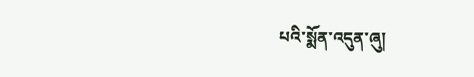པའི་སྨོན་འདུན་ཞུ།